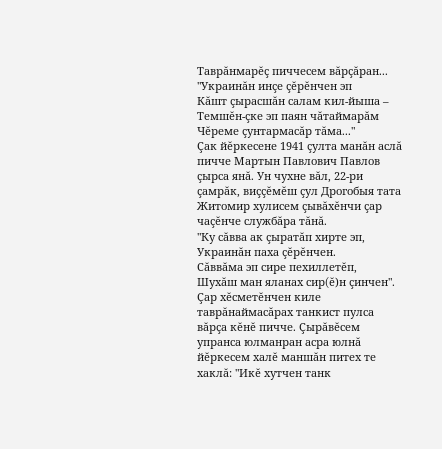Таврăнмарĕç пиччесем вăрçăран...
"Украинăн инçе çĕрĕнчен эп
Кăшт çырасшăн салам кил-йыша –
Темшĕн-çке эп паян чăтаймарăм
Чĕреме çунтармасăр тăма..."
Çак йĕркесене 1941 çулта манăн аслă пичче Мартын Павлович Павлов çырса янă. Ун чухне вăл, 22-ри çамрăк, виççĕмĕш çул Дрогобыя тата Житомир хулисем çывăхĕнчи çар чаçĕнче службăра тăнă.
"Ку сăвва ак çыратăп хирте эп,
Украинăн паха çĕрĕнчен.
Сăввăма эп сире пехиллетĕп,
Шухăш ман яланах сир(ĕ)н çинчен".
Çар хĕсметĕнчен киле таврăнаймасăрах танкист пулса вăрçа кĕнĕ пичче. Çырăвĕсем упранса юлманран асра юлнă йĕркесем халĕ маншăн питех те хаклă: "Икĕ хутчен танк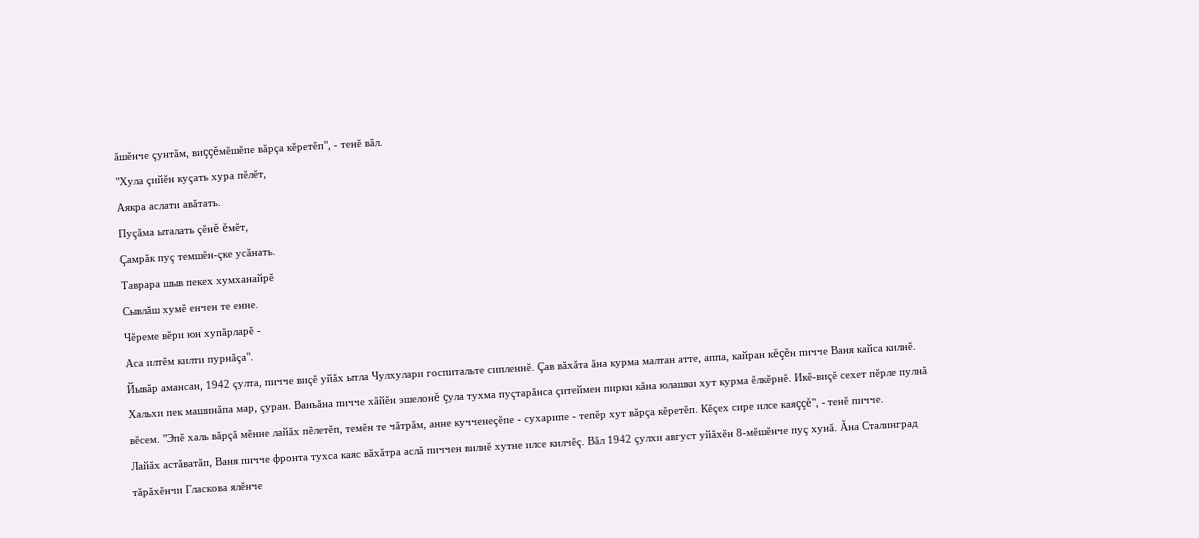ăшĕнче çунтăм, виççĕмĕшĕпе вăрçа кĕретĕп", - тенĕ вăл.
"Хула çийĕн куçать хура пĕлĕт,
Аякра аслати авăтать.
Пуçăма ыталать çĕнĕ ĕмĕт,
Çамрăк пуç темшĕн-çке усăнать.
Таврара шыв пекех хумханайрĕ
Сывлăш хумĕ енчен те енне.
Чĕреме вĕри юн хупăрларĕ -
Аса илтĕм килти пурнăçа".
Йывăр амансан, 1942 çулта, пичче виçĕ уйăх ытла Чулхулари госпитальте сипленнĕ. Çав вăхăта ăна курма малтан атте, аппа, кайран кĕçĕн пичче Ваня кайса килнĕ. Хальхи пек машинăпа мар, çуран. Ваньăна пичче хăйĕн эшелонĕ çула тухма пуçтарăнса çитеймен пирки кăна юлашки хут курма ĕлкĕрнĕ. Икĕ-виçĕ сехет пĕрле пулнă вĕсем. "Эпĕ халь вăрçă мĕнне лайăх пĕлетĕп, темĕн те чăтрăм, анне кучченеçĕпе - сухарипе - тепĕр хут вăрçа кĕретĕп. Кĕçех сире илсе каяççĕ", - тенĕ пичче.
Лайăх астăватăп, Ваня пичче фронта тухса каяс вăхăтра аслă пиччен вилнĕ хутне илсе килчĕç. Вăл 1942 çулхи август уйăхĕн 8-мĕшĕнче пуç хунă. Ăна Сталинград тăрăхĕнчи Гласкова ялĕнче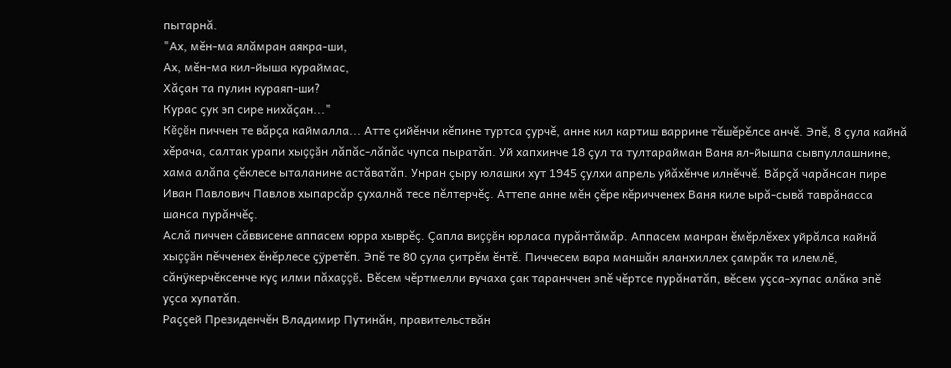пытарнă.
"Ах, мĕн-ма ялăмран аякра-ши,
Ах, мĕн-ма кил-йыша кураймас,
Хăçан та пулин кураяп-ши?
Курас çук эп сире нихăçан..."
Кĕçĕн пиччен те вăрçа каймалла... Атте çийĕнчи кĕпине туртса çурчĕ, анне кил картиш варрине тĕшĕрĕлсе анчĕ. Эпĕ, 8 çула кайнă хĕрача, салтак урапи хыççăн лăпăс-лăпăс чупса пыратăп. Уй хапхинче 18 çул та тултарайман Ваня ял-йышпа сывпуллашнине, хама алăпа çĕклесе ыталанине астăватăп. Унран çыру юлашки хут 1945 çулхи апрель уйăхĕнче илнĕччĕ. Вăрçă чарăнсан пире Иван Павлович Павлов хыпарсăр çухалнă тесе пĕлтерчĕç. Аттепе анне мĕн çĕре кĕричченех Ваня киле ырă-сывă таврăнасса шанса пурăнчĕç.
Аслă пиччен сăввисене аппасем юрра хыврĕç. Çапла виççĕн юрласа пурăнтăмăр. Аппасем манран ĕмĕрлĕхех уйрăлса кайнă хыççăн пĕчченех ĕнĕрлесе çÿретĕп. Эпĕ те 80 çула çитрĕм ĕнтĕ. Пиччесем вара маншăн яланхиллех çамрăк та илемлĕ, сăнÿкерчĕксенче куç илми пăхаççĕ. Вĕсем чĕртмелли вучаха çак таранччен эпĕ чĕртсе пурăнатăп, вĕсем уçса-хупас алăка эпĕ уçса хупатăп.
Раççей Президенчĕн Владимир Путинăн, правительствăн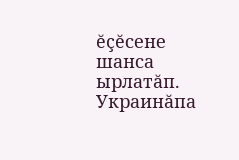ĕçĕсене шанса ырлатăп. Украинăпа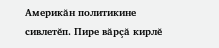Америкăн политикине сивлетĕп. Пире вăрçă кирлĕ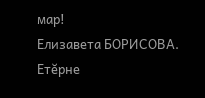мар!
Елизавета БОРИСОВА.
Етĕрне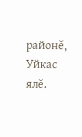районĕ, Уйкас ялĕ.